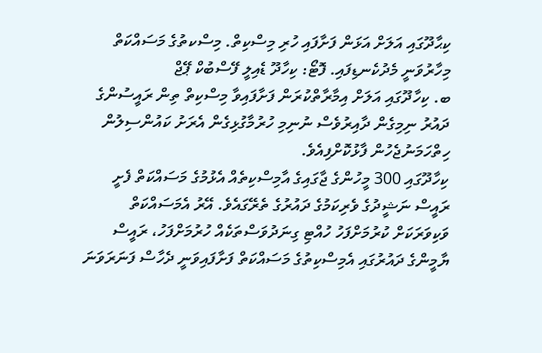ކިޙާދޫގައި އަލަށް އަޅަން ފަށާފައި ހުރި މިސްކިތް. މިސްކތުގެ މަސައްކަތް މިހާރުވަނީ މެދުކެނޑިފައި. ފޮޓޯ: ކިހާދޫ ޑެއިލީ ފޭސްބުކް ޕޭޖް
ބ. ކިހާދޫގައި އަލަށް އިމާރާތްކުރަން ފަށާފައިވާ މިސްކިތް ތިން ރައީސުންގެ ދައުރު ނިމިގެން ދާއިރުވެސް ނުނިމި ހުރުމާގުޅިގެން އެރަށު ކައުންސިލުން ހިތްހަމަނުޖެހުން ފާޅުކޮށްފިއެވެ.
ކިހާދޫގައި 300 މީހުންގެ ޖާގައިގެ އާމިސްކިތެއް އެޅުމުގެ މަސައްކަތް ފެށީ ރައީސް ނަޝީދުގެ ވެރިކަމުގެ ދައުރުގެ ތެރޭގައެވެ. އޭރު އެމަސައްކަތް ވަކިވަރަކަށް ކުރުމަށްފަހު ހުއްޓި ގިނަދުވަސްތަކެއް ހުރުމަށްފަހު، ރައީސް ޔާމީންގެ ދައުރުގައި އެމިސްކިތުގެ މަސައްކަތް ފަށާފައިވަނީ ދެހާސް ފަނަރަވަނަ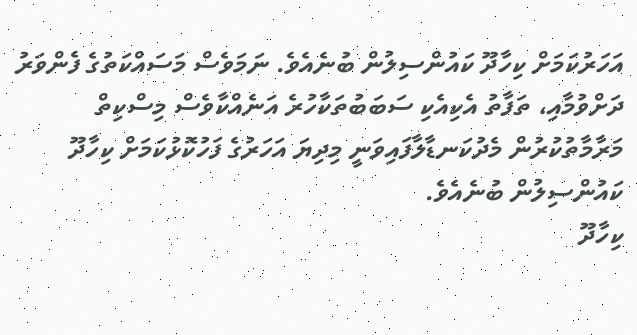އަހަރުކަމަށް ކިހާދޫ ކައުންސިލުން ބުނެއެވެ. ނަމަވެސް މަސައްކަތުގެ ފެންވަރު ދަށްވުމާއި، ތަފާތު އެކިއެކި ސަބަބުތަކާހުރެ އަނެއްކާވެސް މިސްކިތް މަރާމާތުކުރުން މެދުކަނޑާލާފައިވަނީ މިދިޔަ އަހަރުގެ ފަހުކޮޅުކަމަށް ކިހާދޫ ކައުންސިލުން ބުނެއެވެ.
ކިހާދޫ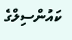ކައުންސިލްގެ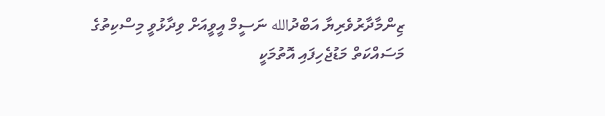ޒިންމާދާރުވެރިޔާ އަބްދުالله ނަސީމް އީވީއަށް ވިދާޅުވީ މިސްކިތުގެ މަސައްކަތް މަޑުޖެހިފައި އޮތުމަކީ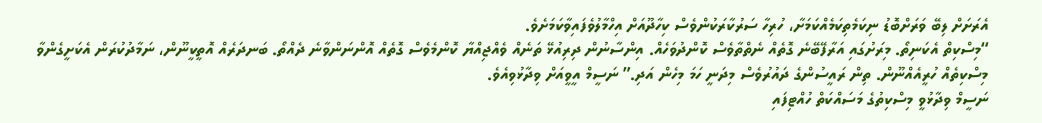އެރަށަށް ލިބޭ ވަރަށްބޮޑު ނިކަމެތިކަމެއްކަމަށާ، ހުރިހާ ސަރުކާރަކުންވެސް ކިހާދޫއަށް އިހްމާލުވެފައިވާކަމަށެވެ.
“މިސްކިތް އެކަނިތޯ. މިރަށުގައި އަރާފޭބޭނެ ގޮތެއް ނެތްތާވެސް ކޮންދުވަހެއް. އިންސާނުން ދިރިއުޅޭ ތަނެއް ވެއްޖިއްޔާ ކޮންމެވެސް ގޮތެއް އޮންނަންވާނެ ދެއްތޯ. ބަނދަރެއް އޮތީކީނޫން، ނަމާދުކުރަން އެކަށީގެންވާ މިސްކިތެއް ހުރީއެއްނޫން. ތިން ރައީސުންގެ ދައުރުވެސް މިދަނީ ހަމަ މިހެން އަދި.” ނަސީމް އީވީއަށް ވިދާޅުވިއެވެ.
ނަސީމް ވިދާޅުވީ މިސްކިތުގެ މަސައްކަތް ހުއްޓިފައި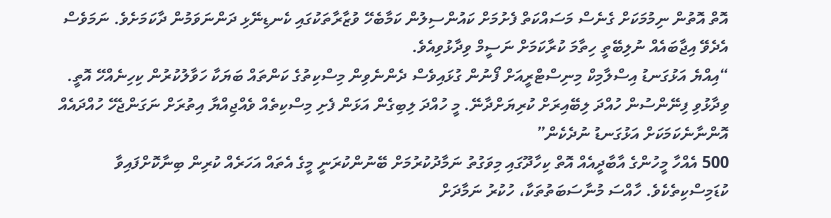އޮތް އޮތުން ނިމުމަކަށް ގެނެސް މަސައްކަތް ފެށުމަށް ކައުންސިލުން ކަމާބެހޭ ވުޒާރާތަކުގައި ކެނޑިނޭޅި ދަންނަވަމުން ދާކަމަށެވެ. ނަމަވެސް އެދެވޭ އިޖާބައެއް ނުލިބޭތީ ހިތާމަ ކުރާކަމަށް ނަސީމް ވިދާޅުވިއެވެ.
“އިއްޔެ އަޅުގަނޑު އިސްލާމިކް މިނިސްޓްރީއަށް ފޯނުން ގުޅައިވެސް ދެންނެވިން މިސްކިތުގެ ކަންތައް ބަޔަކާ ހަވާލުކުރުން ކިހިނެއްހޭ އޮތީ. ވިދާޅުވި ފިނޭންސުން ހުއްދަ ލިބޭއިރަށް ކުރިޔަށްދާނޭ. މީ ހުއްދަ ލިބިގެން އަޅަން ފެށި މިސްކިތެއް ވެއްޖިއްޔާ އިތުރަށް ނަގަންޖެހޭ ހުއްދައެއް އޮންނާނެކަމަކަށް އަޅުގަނޑު ނުދެކެން”
500 އެއްހާ މީހުންގެ އާބާދީއެއް އޮތް ކިހާދޫގައި މިވަގުތު ނަމާދުކުރުމަށް ބޭނުންކުރަނީ މީގެ އެތައް އަހަރެއް ކުރިން ބިނާކޮށްފައިވާ ކުޑަމިސްކިތެކެވެ. ހާއްސަ މުނާސަބަތުތަކާ، ހުކުރު ނަމާދަށް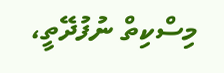މިސްކިތް ނުފުދޭތީ،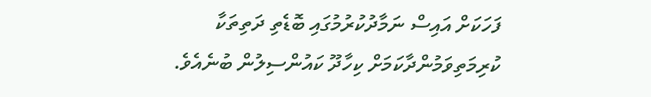ފަހަކަށް އައިސް ނަމާދުކުރުމުގައި ބޮޑެތި ދަތިތަކާ ކުރިމަތިވަމުންދާކަމަށް ކިހާދޫ ކައުންސިލުން ބުނެއެވެ.